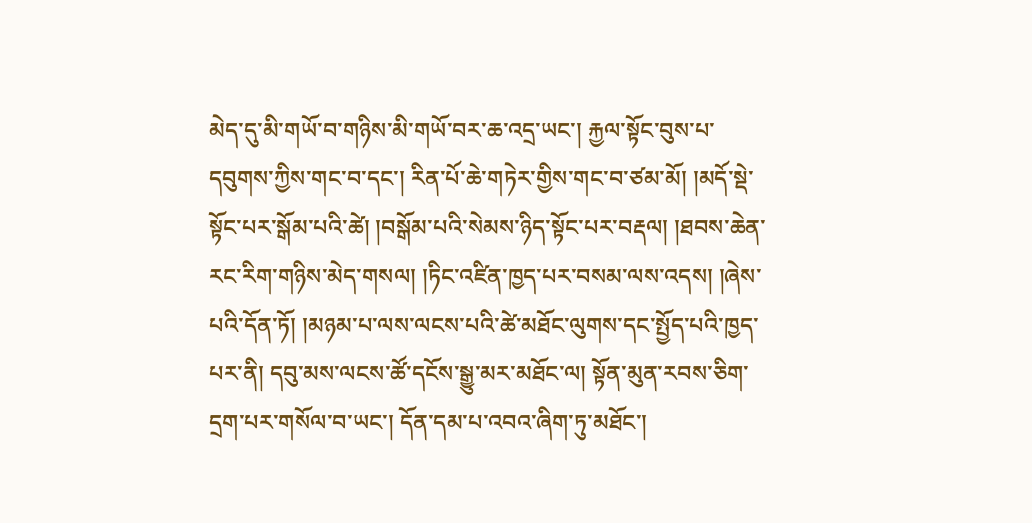མེད་དུ་མི་གཡོ་བ་གཉིས་མི་གཡོ་བར་ཆ་འདྲ་ཡང་། རྐྱལ་སྟོང་བུས་པ་དབུགས་ཀྱིས་གང་བ་དང་། རིན་པོ་ཆེ་གཏེར་གྱིས་གང་བ་ཙམ་མོ། །མདོ་སྡེ་སྟོང་པར་སྒོམ་པའི་ཚེ། །བསྒོམ་པའི་སེམས་ཉིད་སྟོང་པར་བརྡལ། །ཐབས་ཆེན་རང་རིག་གཉིས་མེད་གསལ། །ཏིང་འཛིན་ཁྱད་པར་བསམ་ལས་འདས། །ཞེས་པའི་དོན་ཏོ། །མཉམ་པ་ལས་ལངས་པའི་ཚེ་མཐོང་ལུགས་དང་སྤྱོད་པའི་ཁྱད་པར་ནི། དབུ་མས་ལངས་ཚོ་དངོས་སྒྱུ་མར་མཐོང་ལ། སྟོན་མུན་རབས་ཅིག་དྲག་པར་གསོལ་བ་ཡང་། དོན་དམ་པ་འབའ་ཞིག་ཏུ་མཐོང་།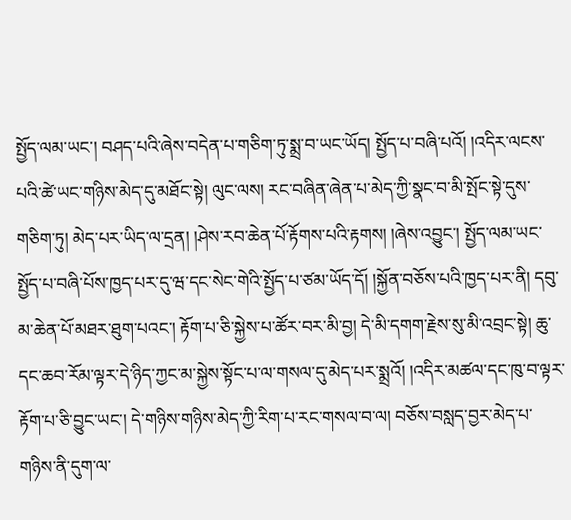སྤྱོད་ལམ་ཡང་། བཤད་པའི་ཞེས་བདེན་པ་གཅིག་ཏུ་སྨྲ་བ་ཡང་ཡོད། སྤྱོད་པ་བཞི་པའོ། །འདིར་ལངས་པའི་ཚེ་ཡང་གཉིས་མེད་དུ་མཐོང་སྟེ། ལུང་ལས། རང་བཞིན་ཞེན་པ་མེད་ཀྱི་སྣང་བ་མི་སྤོང་སྟེ་དུས་གཅིག་ཏུ། མེད་པར་ཡིད་ལ་དྲན། །ཤེས་རབ་ཆེན་པོ་རྟོགས་པའི་རྟགས། །ཞེས་འབྱུང་། སྤྱོད་ལམ་ཡང་སྤྱོད་པ་བཞི་པོས་ཁྱད་པར་དུ་ཝ་དང་སེང་གེའི་སྤྱོད་པ་ཙམ་ཡོད་དོ། །སྐྱོན་བཅོས་པའི་ཁྱད་པར་ནི། དབུ་མ་ཆེན་པོ་མཐར་ཐུག་པའང་། རྟོག་པ་ཅི་སྐྱེས་པ་ཚོར་བར་མི་བྱ། དེ་མི་དགག་རྗེས་སུ་མི་འབྲང་སྟེ། ཆུ་དང་ཆབ་རོམ་ལྟར་དེ་ཉིད་ཀྱང་མ་སྐྱེས་སྟོང་པ་ལ་གསལ་དུ་མེད་པར་སྨྲའོ། །འདིར་མཚལ་དང་ཁུ་བ་ལྟར་རྟོག་པ་ཅི་བྱུང་ཡང་། དེ་གཉིས་གཉིས་མེད་ཀྱི་རིག་པ་རང་གསལ་བ་ལ། བཅོས་བསླད་བྱར་མེད་པ་གཉིས་ནི་དུག་ལ་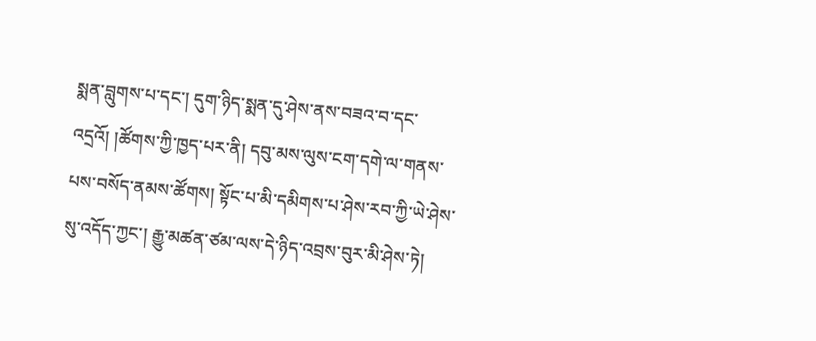སྨན་བླུགས་པ་དང་། དུག་ཉིད་སྨན་དུ་ཤེས་ནས་བཟའ་བ་དང་འདྲའོ། །ཚོགས་ཀྱི་ཁྱད་པར་ནི། དབུ་མས་ལུས་ངག་དགེ་ལ་གནས་པས་བསོད་ནམས་ཚོགས། སྟོང་པ་མི་དམིགས་པ་ཤེས་རབ་ཀྱི་ཡེ་ཤེས་སུ་འདོད་ཀྱང་། རྒྱུ་མཚན་ཙམ་ལས་དེ་ཉིད་འབྲས་བུར་མི་ཤེས་ཏེ།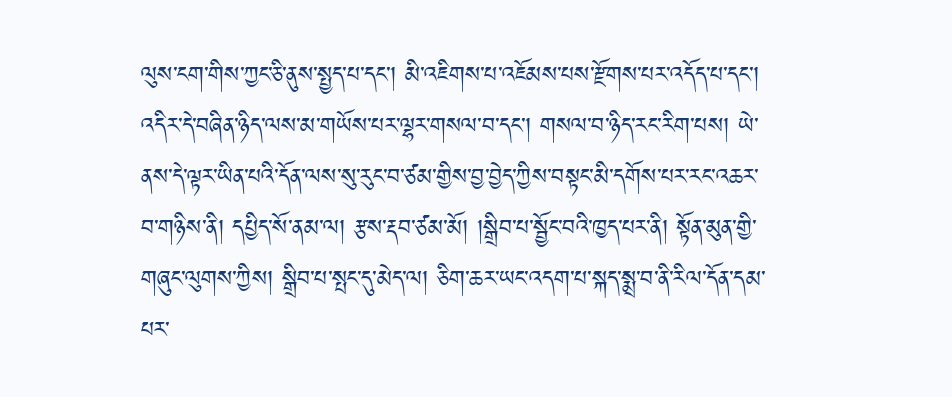ལུས་ངག་གིས་ཀྱང་ཅི་ནུས་སྤྱད་པ་དང་། མི་འཇིགས་པ་འཇོམས་པས་རྫོགས་པར་འདོད་པ་དང་། འདིར་དེ་བཞིན་ཉིད་ལས་མ་གཡོས་པར་ལྷར་གསལ་བ་དང་། གསལ་བ་ཉིད་རང་རིག་པས། ཡེ་ནས་དེ་ལྟར་ཡིན་པའི་དོན་ལས་སུ་རུང་བ་ཙམ་གྱིས་བྱ་བྱེད་ཀྱིས་བསྟང་མི་དགོས་པར་རང་འཆར་བ་གཉིས་ནི། དཔྱིད་སོ་ནམ་ལ། རྩས་རྡབ་ཙམ་མོ། །སྒྲིབ་པ་སྦྱོང་བའི་ཁྱད་པར་ནི། སྟོན་མུན་གྱི་གཞུང་ལུགས་ཀྱིས། སྒྲིབ་པ་སྤང་དུ་མེད་ལ། ཅིག་ཆར་ཡང་འདག་པ་སྐད་སྨྲ་བ་ནི་རིལ་དོན་དམ་པར་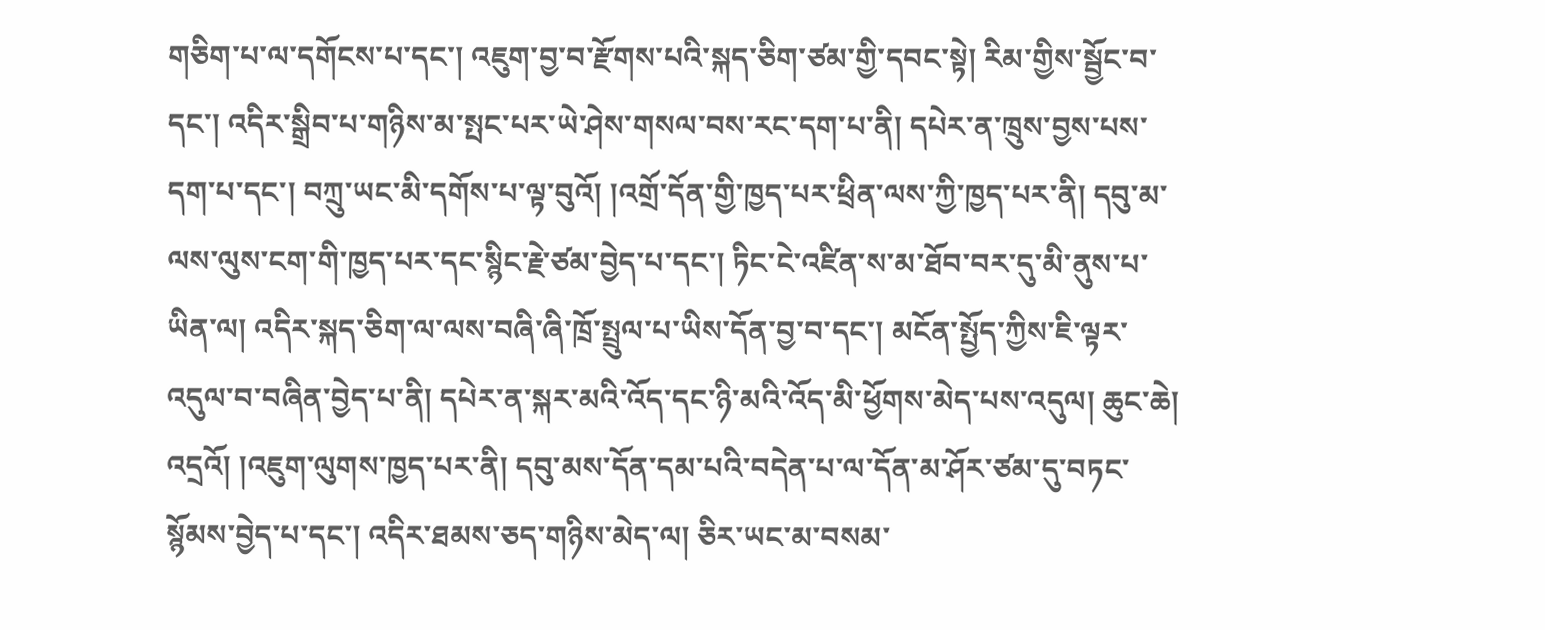གཅིག་པ་ལ་དགོངས་པ་དང་། འཇུག་བྱ་བ་རྫོགས་པའི་སྐད་ཅིག་ཙམ་གྱི་དབང་སྟེ། རིམ་གྱིས་སྦྱོང་བ་དང་། འདིར་སྒྲིབ་པ་གཉིས་མ་སྤང་པར་ཡེ་ཤེས་གསལ་བས་རང་དག་པ་ནི། དཔེར་ན་ཁྲུས་བྱས་པས་དག་པ་དང་། བཀྲུ་ཡང་མི་དགོས་པ་ལྟ་བུའོ། །འགྲོ་དོན་གྱི་ཁྱད་པར་ཕྲིན་ལས་ཀྱི་ཁྱད་པར་ནི། དབུ་མ་ལས་ལུས་ངག་གི་ཁྱད་པར་དང་སྙིང་རྗེ་ཙམ་བྱེད་པ་དང་། ཏིང་ངེ་འཛིན་ས་མ་ཐོབ་བར་དུ་མི་ནུས་པ་ཡིན་ལ། འདིར་སྐད་ཅིག་ལ་ལས་བཞི་ཞི་ཁྲོ་སྤྲུལ་པ་ཡིས་དོན་བྱ་བ་དང་། མངོན་སྤྱོད་ཀྱིས་ཇི་ལྟར་འདུལ་བ་བཞིན་བྱེད་པ་ནི། དཔེར་ན་སྐར་མའི་འོད་དང་ཉི་མའི་འོད་མི་ཕྱོགས་མེད་པས་འདུལ། ཆུང་ཆེ། འདྲའོ། །འཇུག་ལུགས་ཁྱད་པར་ནི། དབུ་མས་དོན་དམ་པའི་བདེན་པ་ལ་དོན་མ་ཤོར་ཙམ་དུ་བཏང་སྙོམས་བྱེད་པ་དང་། འདིར་ཐམས་ཅད་གཉིས་མེད་ལ། ཅིར་ཡང་མ་བསམ་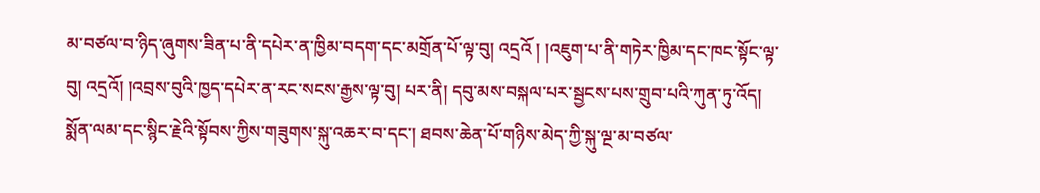མ་བཙལ་བ་ཉིད་ཞུགས་ཟིན་པ་ནི་དཔེར་ན་ཁྱིམ་བདག་དང་མགྲོན་པོ་ལྟ་བུ། འདྲའོ ། །འཇུག་པ་ནི་གཏེར་ཁྱིམ་དང་ཁང་སྟོང་ལྟ་བུ། འདྲའོ། །འབྲས་བུའི་ཁྱད་དཔེར་ན་རང་སངས་རྒྱས་ལྟ་བུ། པར་ནི། དབུ་མས་བསྐལ་པར་སྦྱངས་པས་གྲུབ་པའི་ཀུན་ཏུ་འོད། སྨོན་ལམ་དང་སྙིང་རྗེའི་སྟོབས་ཀྱིས་གཟུགས་སྐུ་འཆར་བ་དང་། ཐབས་ཆེན་པོ་གཉིས་མེད་ཀྱི་སྐུ་ལྔ་མ་བཙལ་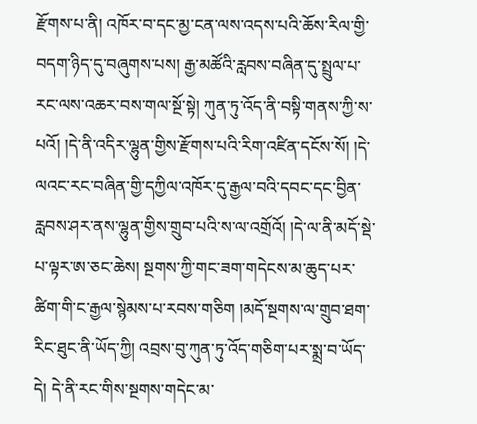རྫོགས་པ་ནི། འཁོར་བ་དང་མྱ་ངན་ལས་འདས་པའི་ཆོས་རིལ་གྱི་བདག་ཉིད་དུ་བཞུགས་པས། རྒྱ་མཚོའི་རླབས་བཞིན་དུ་སྤྲུལ་པ་རང་ལས་འཆར་བས་གལ་སྔོ་སྟེ། ཀུན་ཏུ་འོད་ནི་བསྟི་གནས་ཀྱི་ས་པའོ། །དེ་ནི་འདིར་ལྷུན་གྱིས་རྫོགས་པའི་རིག་འཛིན་དངོས་སོ། །དེ་ལའང་རང་བཞིན་གྱི་དཀྱིལ་འཁོར་དུ་རྒྱལ་བའི་དབང་དང་བྱིན་རླབས་ཤར་ནས་ལྷུན་གྱིས་གྲུབ་པའི་ས་ལ་འགྲོའོ། །དེ་ལ་ནི་མདོ་སྡེ་པ་ལྟར་ཨ་ཅང་ཆེས། སྔགས་ཀྱི་གང་ཟག་གདེངས་མ་ཆུད་པར་ཚིག་གི་ང་རྒྱལ་སྙེམས་པ་རབས་གཅིག །མདོ་སྔགས་ལ་གྲུབ་ཐག་རིང་ཐུང་ནི་ཡོད་ཀྱི། འབྲས་བུ་ཀུན་ཏུ་འོད་གཅིག་པར་སྨྲ་བ་ཡོད་དེ། དེ་ནི་རང་གིས་སྔགས་གདེང་མ་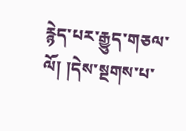རྙེད་པར་རྒྱུད་གཅལ་ལོ། །དེས་སྔགས་པ་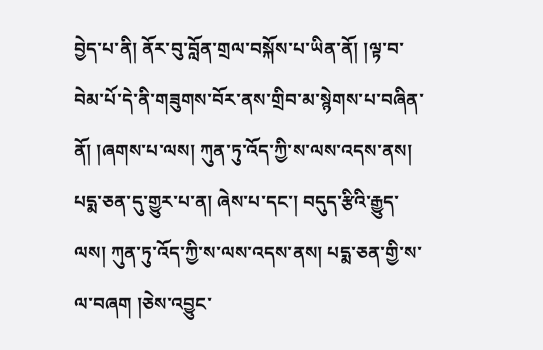བྱེད་པ་ནི། ནོར་བུ་བློན་གྲལ་བསྐོས་པ་ཡིན་ནོ། །ལྟ་བ་བེམ་པོ་དེ་ནི་གཟུགས་བོར་ནས་གྲིབ་མ་སྙེགས་པ་བཞིན་ནོ། །ཞགས་པ་ལས། ཀུན་ཏུ་འོད་ཀྱི་ས་ལས་འདས་ནས། པདྨ་ཅན་དུ་གྱུར་པ་ན། ཞེས་པ་དང་། བདུད་རྩིའི་རྒྱུད་ལས། ཀུན་ཏུ་འོད་ཀྱི་ས་ལས་འདས་ནས། པདྨ་ཅན་གྱི་ས་ལ་བཞག །ཅེས་འབྱུང་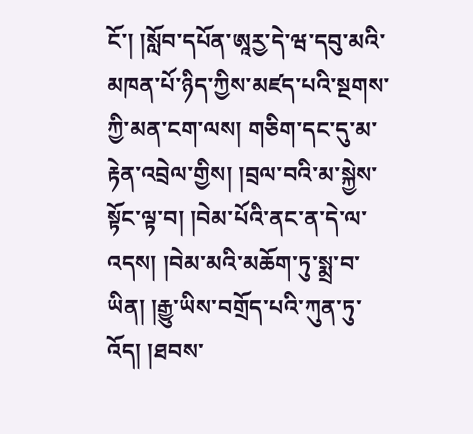ངོ་། །སློབ་དཔོན་ཨཱརྱ་དེ་ཝ་དབུ་མའི་མཁན་པོ་ཉིད་ཀྱིས་མཛད་པའི་སྔགས་ཀྱི་མན་ངག་ལས། གཅིག་དང་དུ་མ་རྟེན་འབྲེལ་གྱིས། །བྲལ་བའི་མ་སྐྱེས་སྟོང་ལྟ་བ། །བེམ་པོའི་ནང་ན་དེ་ལ་འདས། །བེམ་མའི་མཆོག་ཏུ་སྨྲ་བ་ཡིན། །རྒྱུ་ཡིས་བགྲོད་པའི་ཀུན་ཏུ་འོད། །ཐབས་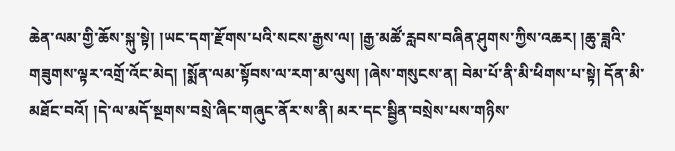ཆེན་ལམ་གྱི་ཆོས་སྐུ་སྟེ། །ཡང་དག་རྫོགས་པའི་སངས་རྒྱས་ལ། །རྒྱ་མཚོ་རླབས་བཞིན་ཤུགས་ཀྱིས་འཆར། །ཆུ་ཟླའི་གཟུགས་ལྟར་འགྲོ་འོང་མེད། །སྨོན་ལམ་སྟོབས་ལ་རག་མ་ལུས། །ཞེས་གསུངས་ན། བེམ་པོ་ནི་མི་ཕིགས་པ་སྟེ། དོན་མི་མཐོང་བའོ། །དེ་ལ་མདོ་སྔགས་བསྲེ་ཞིང་གཞུང་ནོར་ས་ནི། མར་དང་སྦྱིན་བསྲེས་པས་གཉིས་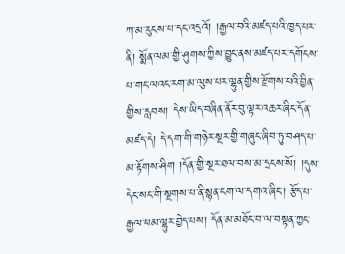ཀ་མ་རུངས་པ་དང་འདྲའོ། །རྒྱལ་བའི་མཛད་པའི་ཁྱད་པར་ནི། སྨོན་ལམ་གྱི་ཤུགས་ཀྱིས་བྱུང་ནས་མཛད་པར་དགོངས་པ་གང་ལའང་རག་མ་ལུས་པར་ལྷུན་གྱིས་རྫོགས་པའི་བྱིན་གྱིས་རླབས། དེས་ཡིད་བཞིན་ནོར་བུ་ལྟར་འཆར་ཞིང་དོན་མཛད་དེ། དེ་དག་གི་གཉེར་སྔར་གྱི་གཞུང་ཞིབ་ཏུ་བཤད་པ་མ་རྟོགས་ཤིག །དོན་གྱི་སྔར་ཐལ་བས་མ་དྲངས་སོ། །དུས་དེང་སང་གི་སྔགས་པ་ནི་སྙན་ངག་ལ་དགའ་ཞིང་། རྩོད་པ་རྒྱལ་ཕམ་ལྷུར་བྱེད་པས། དོན་མ་མཐོང་བ་ལ་བསྟན་ཀྱང་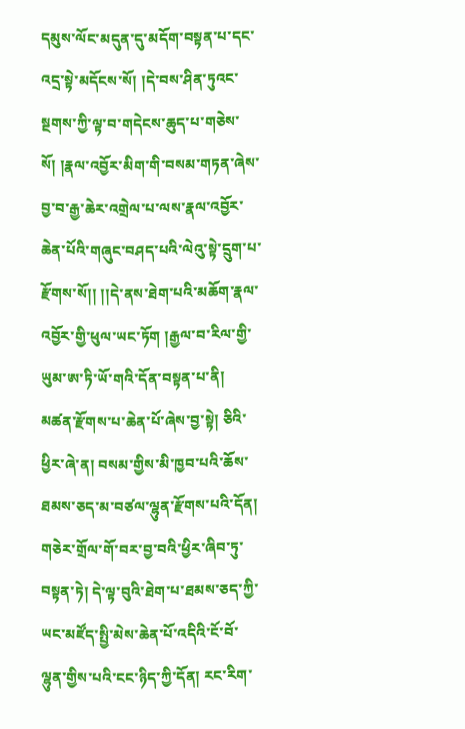དམུས་ལོང་མདུན་དུ་མདོག་བསྟན་པ་དང་འདྲ་སྟེ་མདོངས་སོ། །དེ་བས་ཤིན་ཏུའང་སྔགས་ཀྱི་ལྟ་བ་གདེངས་ཆུད་པ་གཅེས་སོ། །རྣལ་འབྱོར་མིག་གི་བསམ་གཏན་ཞེས་བྱ་བ་རྒྱ་ཆེར་འགྲེལ་པ་ལས་རྣལ་འབྱོར་ཆེན་པོའི་གཞུང་བཤད་པའི་ལེའུ་སྟེ་དྲུག་པ་རྫོགས་སོ།། །།དེ་ནས་ཐེག་པའི་མཆོག་རྣལ་འབྱོར་གྱི་ཕུལ་ཡང་ཏོག །རྒྱལ་བ་རིལ་གྱི་ཡུམ་ཨ་ཏི་ཡོ་གའི་དོན་བསྟན་པ་ནི། མཚན་རྫོགས་པ་ཆེན་པོ་ཞེས་བྱ་སྟེ། ཅིའི་ཕྱིར་ཞེ་ན། བསམ་གྱིས་མི་ཁྱབ་པའི་ཆོས་ཐམས་ཅད་མ་བཙལ་ལྷུན་རྫོགས་པའི་དོན། གཅེར་གྲོལ་གོ་བར་བྱ་བའི་ཕྱིར་ཞིབ་ཏུ་བསྟན་ཏེ། དེ་ལྟ་བུའི་ཐེག་པ་ཐམས་ཅད་ཀྱི་ཡང་མཛོད་སྤྱི་མེས་ཆེན་པོ་འདིའི་ངོ་བོ་ལྷུན་གྱིས་པའི་ངང་ཉིད་ཀྱི་དོན། རང་རིག་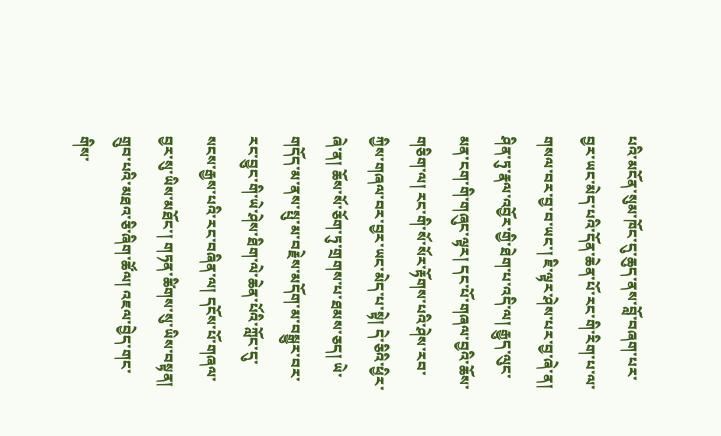པའི་མངོན་སུམ་ཁོང་དུ་ཆུད་ནས་བློ་བཞག་པར་བྱར་ཡང་མེད་པའི་དོན་ཆེན་པོ་རང་གི་རིག་པ་ལ་གསལ་བར་བྱ་བ་ཡང་། ཇི་ལྟར་ཤེས་པར་བྱ་ཞེ་ན། ཤིན་ཏུ་རྣལ་འབྱོར་གྱི་ཐེག་པ་འདི་ལ། རྒྱུད་ལུང་མན་ངག་གི་གཞུང་ལྟར། དང་པོ་གཞལ་བྱའི་ཆོས་གཅིག་ལ། རང་གི་སོ་སོར་རྟོགས་པའི་ཤེས་རབ་ཀྱིས་གཞལ་བར་བྱར་ཡང་མེད་པ་སྟེ། དེ་ཅིའི་ཕྱིར་ཞེ་ན། ཆོས་སོ་ཅོག་ཏུ་གྲགས་པ་ཐམས་ཅད། ཡེ་གདོད་མ་ནས་སྤུ་མ་བརྗེས་མདོག་མ་བསྒྱུར་བར་རང་བྱུང་གི་ཡེ་ཤེས་ཐིག་ལེ་ཆེན་པོའི་ཀློང་དུ་སངས་རྒྱས་པའི་རང་བཞིན་ལ། དངོས་པོ་གཞལ་བྱར་སུ་ཡིས་མཐོང་། གཏན་ཚིགས་སུ་ཡིས་བསྟན། གྲུབ་པའི་མཐའ་ཅི་ཞིག་ཚོལ། འཇལ་བྱེད་གང་གིས་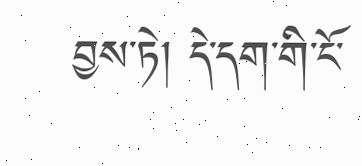བྱས་ཏེ། དེ་དག་གི་ངོ་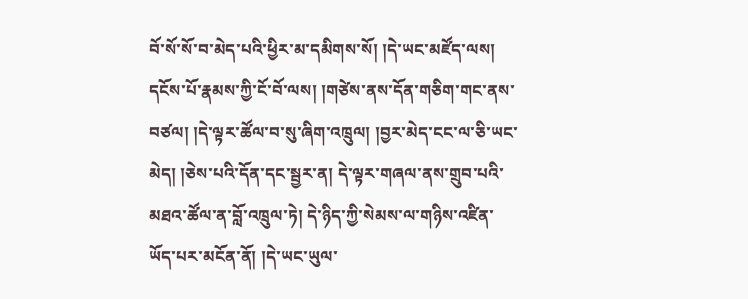བོ་སོ་སོ་བ་མེད་པའི་ཕྱིར་མ་དམིགས་སོ། །དེ་ཡང་མཛོད་ལས། དངོས་པོ་རྣམས་ཀྱི་ངོ་བོ་ལས། །གཙེས་ནས་དོན་གཅིག་གང་ནས་བཙལ། །དེ་ལྟར་ཚོལ་བ་སུ་ཞིག་འཁྲུལ། །བྱར་མེད་ངང་ལ་ཅི་ཡང་མེད། །ཅེས་པའི་དོན་དང་སྦྱར་ན། དེ་ལྟར་གཞལ་ནས་གྲུབ་པའི་མཐའ་ཚོལ་ན་བློ་འཁྲུལ་ཏེ། དེ་ཉིད་ཀྱི་སེམས་ལ་གཉིས་འཛིན་ཡོད་པར་མངོན་ནོ། །དེ་ཡང་ཡུལ་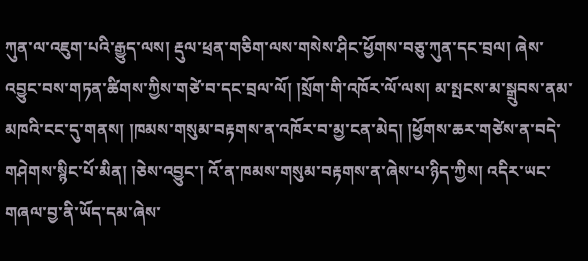ཀུན་ལ་འཇུག་པའི་རྒྱུད་ལས། རྡུལ་ཕྲན་གཅིག་ལས་གསེས་ཤིང་ཕྱོགས་བཅུ་ཀུན་དང་བྲལ། ཞེས་འབྱུང་བས་གཏན་ཚིགས་ཀྱིས་གཙེ་བ་དང་བྲལ་ལོ། །སྲོག་གི་འཁོར་ལོ་ལས། མ་སྤངས་མ་སྒྲུབས་ནམ་མཁའི་ངང་དུ་གནས། །ཁམས་གསུམ་བརྟགས་ན་འཁོར་བ་མྱ་ངན་མེད། །ཕྱོགས་ཆར་གཙེས་ན་བདེ་གཤེགས་སྙིང་པོ་མིན། །ཅེས་འབྱུང་། འོ་ན་ཁམས་གསུམ་བརྟགས་ན་ཞེས་པ་ཉིད་ཀྱིས། འདིར་ཡང་གཞལ་བྱ་ནི་ཡོད་དམ་ཞེས་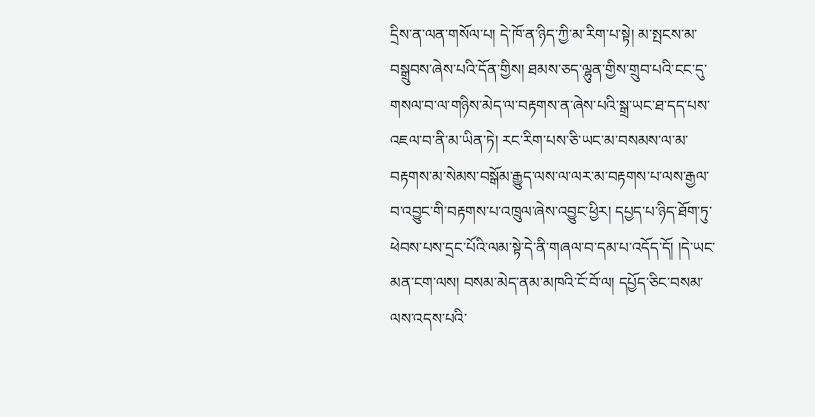དྲིས་ན་ལན་གསོལ་པ། དེ་ཁོ་ན་ཉིད་ཀྱི་མ་རིག་པ་སྟེ། མ་སྤངས་མ་བསྒྲུབས་ཞེས་པའི་དོན་གྱིས། ཐམས་ཅད་ལྷུན་གྱིས་གྲུབ་པའི་ངང་དུ་གསལ་བ་ལ་གཉིས་མེད་ལ་བརྟགས་ན་ཞེས་པའི་སྒྲ་ཡང་ཐ་དད་པས་འཇལ་བ་ནི་མ་ཡིན་ཏེ། རང་རིག་པས་ཅི་ཡང་མ་བསམས་ལ་མ་བརྟགས་མ་སེམས་བསྒོམ་རྒྱུད་ལས་ལ་ལར་མ་བརྟགས་པ་ལས་རྒྱལ་བ་འབྱུང་གི་བརྟགས་པ་འཁྲུལ་ཞེས་འབྱུང་ཕྱིར། དཔྱད་པ་ཉིད་ཐོག་ཏུ་ཕེབས་པས་དྲང་པོའི་ལམ་སྟེ་དེ་ནི་གཞལ་བ་དམ་པ་འདོད་དོ། །དེ་ཡང་མན་ངག་ལས། བསམ་མེད་ནམ་མཁའི་ངོ་བོ་ལ། དཔྱོད་ཅིང་བསམ་ལས་འདས་པའི་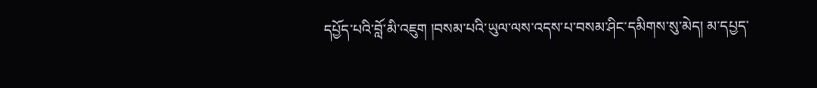དཔྱོད་པའི་བློ་མི་འཇུག །བསམ་པའི་ཡུལ་ལས་འདས་པ་བསམ་ཤིང་དམིགས་སུ་མེད། མ་དཔྱད་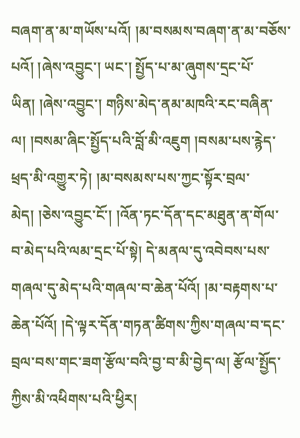བཞག་ན་མ་གཡོས་པའོ། །མ་བསམས་བཞག་ན་མ་བཅོས་པའོ། །ཞེས་འབྱུང་། ཡང་། སྤྱོད་པ་མ་ཞུགས་དྲང་པོ་ཡིན། །ཞེས་འབྱུང་། གཉིས་མེད་ནམ་མཁའི་རང་བཞིན་ལ། །བསམ་ཞིང་སྤྱོད་པའི་བློ་མི་འཇུག །བསམ་པས་རྙེད་ཕྲད་མི་འགྱུར་ཏེ། །མ་བསམས་པས་ཀྱང་སྟོར་བྲལ་མེད། །ཅེས་འབྱུང་ངོ་། །འོན་ཏང་དོན་དང་མཐུན་ན་གོལ་བ་མེད་པའི་ལམ་དྲང་པོ་སྟེ། དེ་མནལ་དུ་འབེབས་པས་གཞལ་དུ་མེད་པའི་གཞལ་བ་ཆེན་པོའོ། །མ་བརྟགས་པ་ཆེན་པོའོ། །དེ་ལྟར་དོན་གཏན་ཚིགས་ཀྱིས་གཞལ་བ་དང་བྲལ་བས་གང་ཟག་རྩོལ་བའི་བྱ་བ་མི་བྱེད་ལ། རྩོལ་སྤྱོད་ཀྱིས་མི་འཕིགས་པའི་ཕྱིར།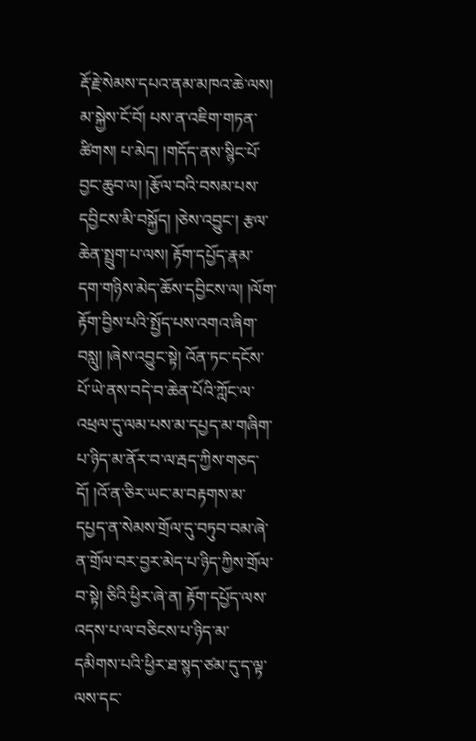རྡོ་རྗེ་སེམས་དཔའ་ནམ་མཁའ་ཆེ་ལས། མ་སྐྱེས་ངོ་བོ། པས་ན་འཇིག་གཏན་ཚིགས། པ་མེད། །གདོད་ནས་སྙིང་པོ་བྱང་ཆུབ་ལ། །རྩོལ་བའི་བསམ་པས་དབྱིངས་མི་བསྐྱོད། །ཅེས་འབྱུང་། རྩལ་ཆེན་སྤྲུག་པ་ལས། རྟོག་དཔྱོད་རྣམ་དག་གཉིས་མེད་ཆོས་དབྱིངས་ལ། །ལོག་རྟོག་བྱིས་པའི་སྤྱོད་པས་འགའ་ཞིག་བསླུ། །ཞེས་འབྱུང་སྟེ། འོན་ཏང་དངོས་པོ་ཡེ་ནས་བདེ་བ་ཆེན་པོའི་ཀློང་ལ་འཕྲལ་དུ་ལམ་པས་མ་དཔྱད་མ་གཞིག་པ་ཉིད་མ་ནོར་བ་ལ་རྦད་ཀྱིས་གཅད་དོ། །འོ་ན་ཅིར་ཡང་མ་བརྟགས་མ་དཔྱད་ན་སེམས་གྲོལ་དུ་བཏུབ་བམ་ཞེ་ན་གྲོལ་བར་བྱར་མེད་པ་ཉིད་ཀྱིས་གྲོལ་བ་སྟེ། ཅིའི་ཕྱིར་ཞེ་ན། རྟོག་དཔྱོད་ལས་འདས་པ་ལ་བཅིངས་པ་ཉིད་མ་དམིགས་པའི་ཕྱིར་ཐ་སྙད་ཙམ་དུ་ད་ལྟ་ལས་དང་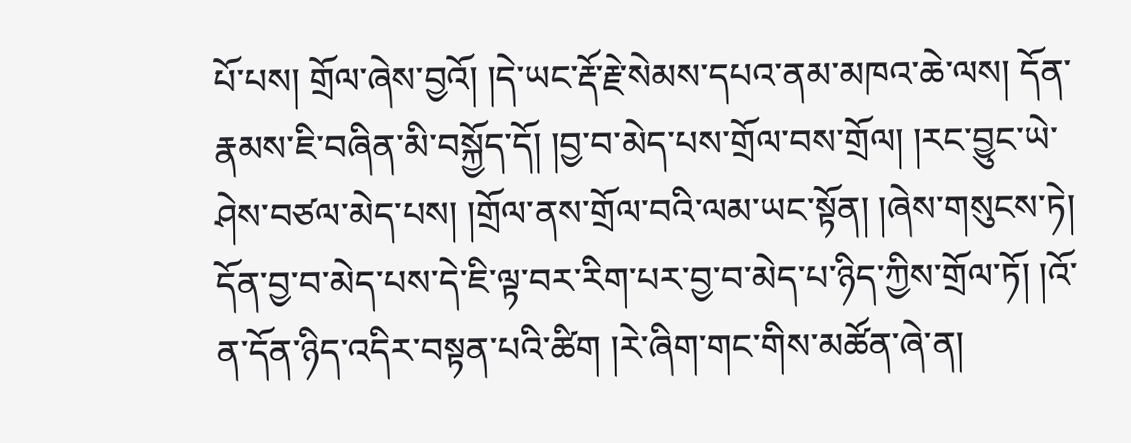པོ་པས། གྲོལ་ཞེས་བྱའོ། །དེ་ཡང་རྡོ་རྗེ་སེམས་དཔའ་ནམ་མཁའ་ཆེ་ལས། དོན་རྣམས་ཇི་བཞིན་མི་བསྐྱོད་དོ། །བྱ་བ་མེད་པས་གྲོལ་བས་གྲོལ། །རང་བྱུང་ཡེ་ཤེས་བཙལ་མེད་པས། །གྲོལ་ནས་གྲོལ་བའི་ལམ་ཡང་སྟོན། །ཞེས་གསུངས་ཏེ། དོན་བྱ་བ་མེད་པས་དེ་ཇི་ལྟ་བར་རིག་པར་བྱ་བ་མེད་པ་ཉིད་ཀྱིས་གྲོལ་ཏོ། །འོ་ན་དོན་ཉིད་འདིར་བསྟན་པའི་ཚིག །རེ་ཞིག་གང་གིས་མཚོན་ཞེ་ན།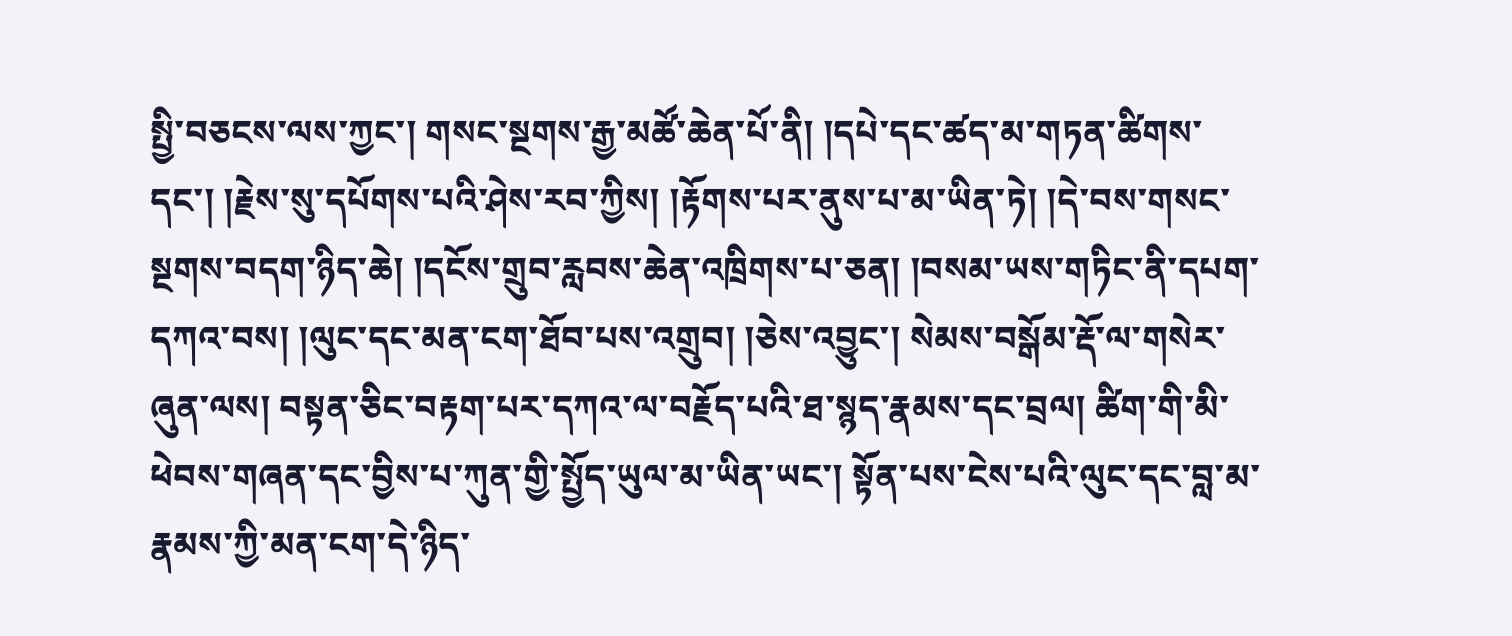སྤྱི་བཅངས་ལས་ཀྱང་། གསང་སྔགས་རྒྱ་མཚོ་ཆེན་པོ་ནི། །དཔེ་དང་ཚད་མ་གཏན་ཚིགས་དང་། །རྗེས་སུ་དཔོགས་པའི་ཤེས་རབ་ཀྱིས། །རྟོགས་པར་ནུས་པ་མ་ཡིན་ཏེ། །དེ་བས་གསང་སྔགས་བདག་ཉིད་ཆེ། །དངོས་གྲུབ་རླབས་ཆེན་འཁྲིགས་པ་ཅན། །བསམ་ཡས་གཏིང་ནི་དཔག་དཀའ་བས། །ལུང་དང་མན་ངག་ཐོབ་པས་འགྲུབ། །ཅེས་འབྱུང་། སེམས་བསྒོམ་རྡོ་ལ་གསེར་ཞུན་ལས། བསྟན་ཅིང་བརྟག་པར་དཀའ་ལ་བརྗོད་པའི་ཐ་སྙད་རྣམས་དང་བྲལ། ཚིག་གི་མི་ཕེབས་གཞན་དང་བྱིས་པ་ཀུན་གྱི་སྤྱོད་ཡུལ་མ་ཡིན་ཡང་། སྟོན་པས་ངེས་པའི་ལུང་དང་བླ་མ་རྣམས་ཀྱི་མན་ངག་དེ་ཉིད་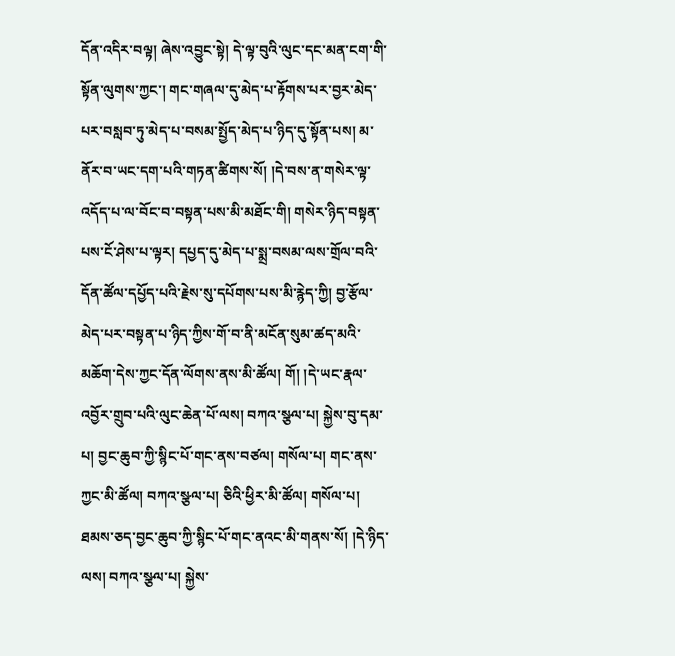དོན་འདིར་བལྟ། ཞེས་འབྱུང་སྟེ། དེ་ལྟ་བུའི་ལུང་དང་མན་ངག་གི་སྟོན་ལུགས་ཀྱང་། གང་གཞལ་དུ་མེད་པ་རྟོགས་པར་བྱར་མེད་པར་བསླབ་ཏུ་མེད་པ་བསམ་སྤྱོད་མེད་པ་ཉིད་དུ་སྟོན་པས། མ་ནོར་བ་ཡང་དག་པའི་གཏན་ཚིགས་སོ། །དེ་བས་ན་གསེར་ལྟ་འདོད་པ་ལ་བོང་བ་བསྟན་པས་མི་མཐོང་གི། གསེར་ཉིད་བསྟན་པས་ངོ་ཤེས་པ་ལྟར། དཔྱད་དུ་མེད་པ་སྨྲ་བསམ་ལས་གྲོལ་བའི་དོན་ཚོལ་དཔྱོད་པའི་རྗེས་སུ་དཔོགས་པས་མི་རྙེད་ཀྱི། བྱ་རྩོལ་མེད་པར་བསྟན་པ་ཉིད་ཀྱིས་གོ་བ་ནི་མངོན་སུམ་ཚད་མའི་མཆོག་དེས་ཀྱང་དོན་ལོགས་ནས་མི་ཚོལ། གོ། །དེ་ཡང་རྣལ་འབྱོར་གྲུབ་པའི་ལུང་ཆེན་པོ་ལས། བཀའ་སྩལ་པ། སྐྱེས་བུ་དམ་པ། བྱང་ཆུབ་ཀྱི་སྙིང་པོ་གང་ནས་བཙལ། གསོལ་པ། གང་ནས་ཀྱང་མི་ཚོལ། བཀའ་སྩལ་པ། ཅིའི་ཕྱིར་མི་ཚོལ། གསོལ་པ། ཐམས་ཅད་བྱང་ཆུབ་ཀྱི་སྙིང་པོ་གང་ནའང་མི་གནས་སོ། །དེ་ཉིད་ལས། བཀའ་སྩལ་པ། སྐྱེས་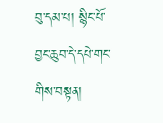བུ་དམ་པ། སྙིང་པོ་བྱང་ཆུབ་དེ་དཔེ་གང་གིས་བསྟན།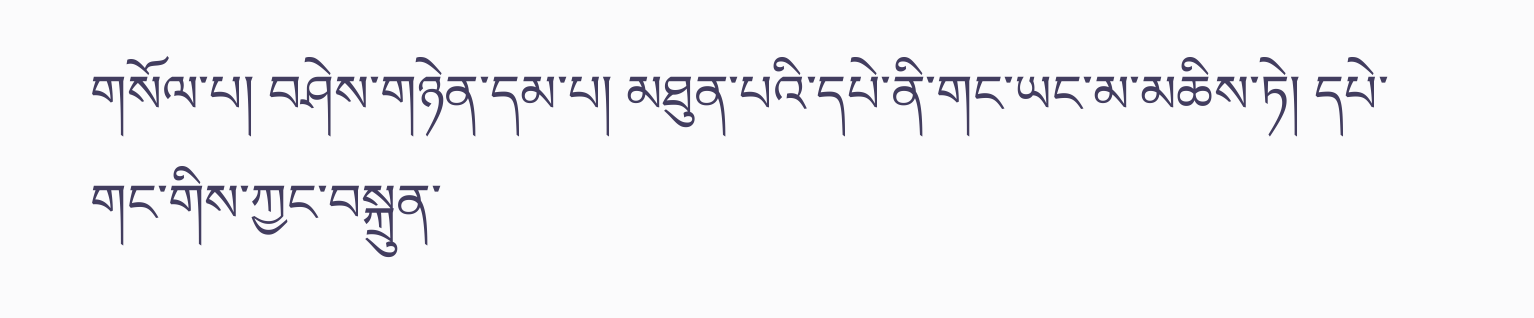གསོལ་པ། བཤེས་གཉེན་དམ་པ། མཐུན་པའི་དཔེ་ནི་གང་ཡང་མ་མཆིས་ཏེ། དཔེ་གང་གིས་ཀྱང་བསྐྲུན་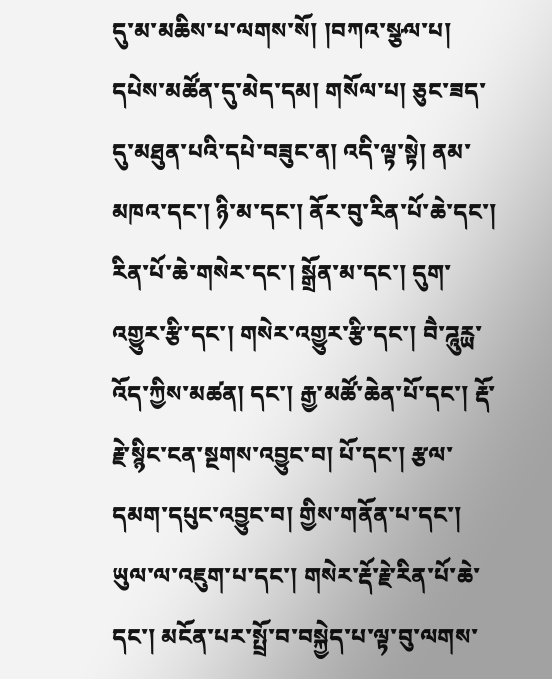དུ་མ་མཆིས་པ་ལགས་སོ། །བཀའ་སྩལ་པ། དཔེས་མཚོན་དུ་མེད་དམ། གསོལ་པ། ཅུང་ཟད་དུ་མཐུན་པའི་དཔེ་བཟུང་ན། འདི་ལྟ་སྟེ། ནམ་མཁའ་དང་། ཉི་མ་དང་། ནོར་བུ་རིན་པོ་ཆེ་དང་། རིན་པོ་ཆེ་གསེར་དང་། སྒྲོན་མ་དང་། དུག་འགྱུར་རྩི་དང་། གསེར་འགྱུར་རྩི་དང་། བཻ་ཌཱུརྻ་འོད་ཀྱིས་མཚན། དང་། རྒྱ་མཚོ་ཆེན་པོ་དང་། རྡོ་རྗེ་སྙིང་ངན་སྔགས་འབྱུང་བ། པོ་དང་། རྩལ་དམག་དཔུང་འབྱུང་བ། གྱིས་གནོན་པ་དང་། ཡུལ་ལ་འཇུག་པ་དང་། གསེར་རྡོ་རྗེ་རིན་པོ་ཆེ་དང་། མངོན་པར་སྤྲོ་བ་བསྐྱེད་པ་ལྟ་བུ་ལགས་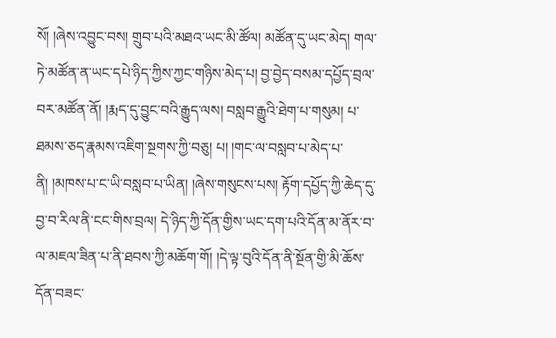སོ། །ཞེས་འབྱུང་བས། གྲུབ་པའི་མཐའ་ཡང་མི་ཚོལ། མཚོན་དུ་ཡང་མེད། གལ་ཏེ་མཚོན་ན་ཡང་དཔེ་ཉིད་ཀྱིས་ཀྱང་གཉིས་མེད་པ། བྱ་བྱེད་བསམ་དཔྱོད་བྲལ་བར་མཚོན་ནོ། །རྨད་དུ་བྱུང་བའི་རྒྱུད་ལས། བསླབ་རྒྱུའི་ཐེག་པ་གསུམ། པ་ཐམས་ཅད་རྣམས་འཇིག་སྔགས་ཀྱི་བཅུ། པ། །གང་ལ་བསླབ་པ་མེད་པ་ནི། །མཁས་པ་ང་ཡི་བསླབ་པ་ཡིན། །ཞེས་གསུངས་པས། རྟོག་དཔྱོད་ཀྱི་ཆེད་དུ་བྱ་བ་རིལ་ནི་ངང་གིས་བྲལ། དེ་ཉིད་ཀྱི་དོན་གྱིས་ཡང་དག་པའི་དོན་མ་ནོར་བ་ལ་མཇལ་ཟིན་པ་ནི་ཐབས་ཀྱི་མཆོག་གོ། །དེ་ལྟ་བུའི་དོན་ནི་སྔོན་གྱི་མི་ཆོས་དོན་བཟང་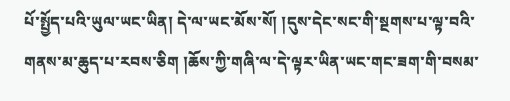པོ་སྤྱོད་པའི་ཡུལ་ཡང་ཡིན། དེ་ལ་ཡང་མོས་སོ། །དུས་དེང་སང་གི་སྔགས་པ་ལྟ་བའི་གནས་མ་ཆུད་པ་རབས་ཅིག །ཆོས་ཀྱི་གཞི་ལ་དེ་ལྟར་ཡིན་ཡང་གང་ཟག་གི་བསམ་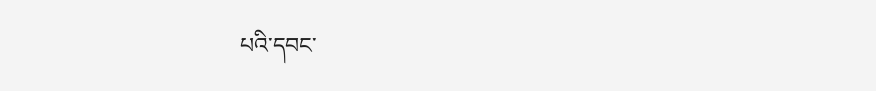པའི་དབང་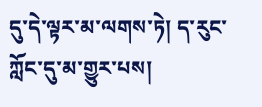དུ་དེ་ལྟར་མ་ལགས་ཏེ། ད་རུང་ཀློང་དུ་མ་གྱུར་པས།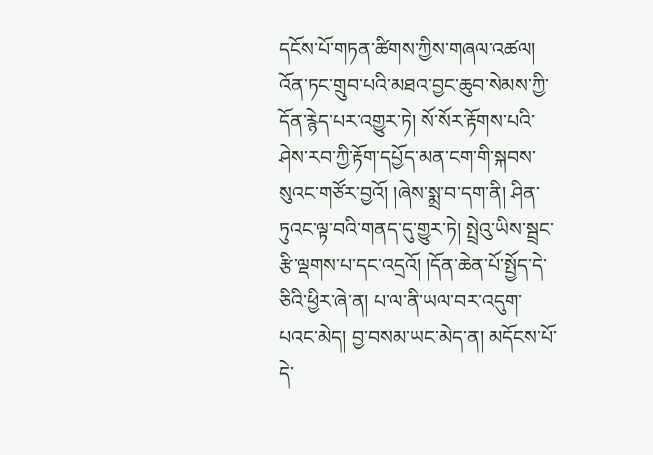དངོས་པོ་གཏན་ཚིགས་ཀྱིས་གཞལ་འཚལ། འོན་ཏང་གྲུབ་པའི་མཐའ་བྱང་ཆུབ་སེམས་ཀྱི་དོན་རྙེད་པར་འགྱུར་ཏེ། སོ་སོར་རྟོགས་པའི་ཤེས་རབ་ཀྱི་རྟོག་དཔྱོད་མན་ངག་གི་སྐབས་སུའང་གཙོར་བྱའོ། །ཞེས་སྨྲ་བ་དག་ནི། ཤིན་ཏུའང་ལྟ་བའི་གནད་དུ་གྱུར་ཏེ། སྤྲེའུ་ཡིས་སྦྲང་རྩི་ལྡགས་པ་དང་འདྲའོ། །དོན་ཆེན་པོ་སྤྱོད་དེ་ཅིའི་ཕྱིར་ཞེ་ན། པ་ལ་ནི་ཡལ་བར་འདུག་པའང་མེད། བྱ་བསམ་ཡང་མེད་ན། མདོངས་པོ་དེ་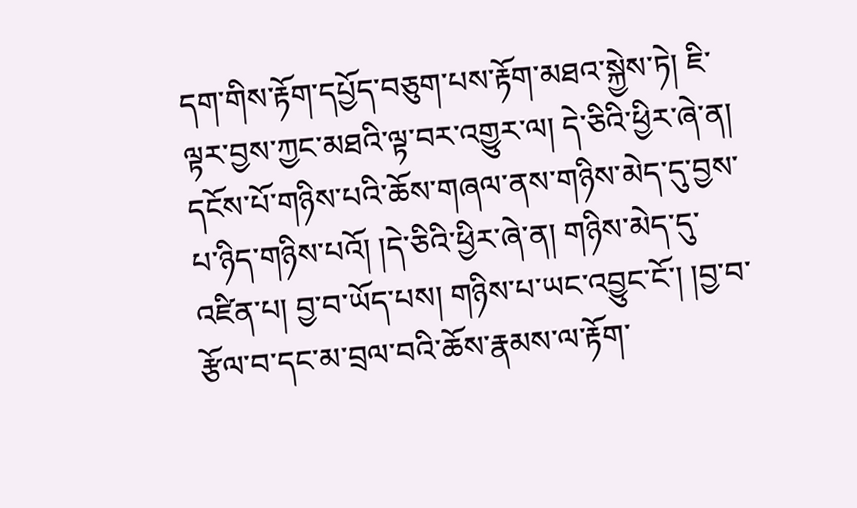དག་གིས་རྟོག་དཔྱོད་བཅུག་པས་རྟོག་མཐའ་སྐྱེས་ཏེ། ཇི་ལྟར་བྱས་ཀྱང་མཐའི་ལྟ་བར་འགྱུར་ལ། དེ་ཅིའི་ཕྱིར་ཞེ་ན། དངོས་པོ་གཉིས་པའི་ཆོས་གཞལ་ནས་གཉིས་མེད་དུ་བྱས་པ་ཉིད་གཉིས་པའོ། །དེ་ཅིའི་ཕྱིར་ཞེ་ན། གཉིས་མེད་དུ་འཛིན་པ། བྱ་བ་ཡོད་པས། གཉིས་པ་ཡང་འབྱུང་ངོ་། །བྱ་བ་རྩོལ་བ་དང་མ་བྲལ་བའི་ཆོས་རྣམས་ལ་རྟོག་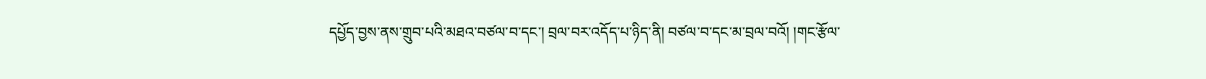དཔྱོད་བྱས་ནས་གྲུབ་པའི་མཐའ་བཙལ་བ་དང་། བྲལ་བར་འདོད་པ་ཉིད་ནི། བཙལ་བ་དང་མ་བྲལ་བའོ། །གང་རྩོལ་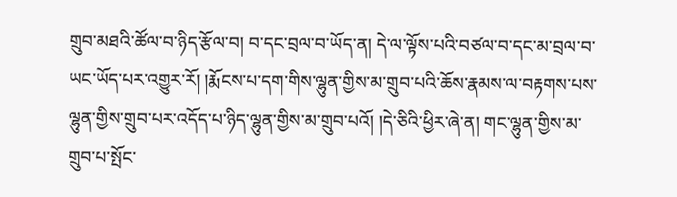གྲུབ་མཐའི་ཚོལ་བ་ཉིད་རྩོལ་བ། བ་དང་བྲལ་བ་ཡོད་ན། དེ་ལ་ལྟོས་པའི་བཙལ་བ་དང་མ་བྲལ་བ་ཡང་ཡོད་པར་འགྱུར་རོ། །རྨོངས་པ་དག་གིས་ལྷུན་གྱིས་མ་གྲུབ་པའི་ཆོས་རྣམས་ལ་བརྟགས་པས་ལྷུན་གྱིས་གྲུབ་པར་འདོད་པ་ཉིད་ལྷུན་གྱིས་མ་གྲུབ་པའོ། །དེ་ཅིའི་ཕྱིར་ཞེ་ན། གང་ལྷུན་གྱིས་མ་གྲུབ་པ་སྤོང་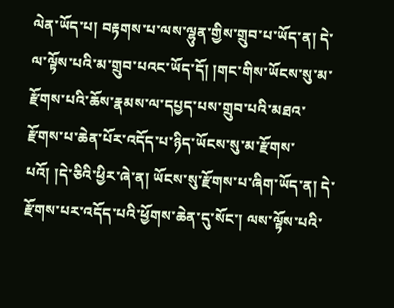ལེན་ཡོད་པ། བརྟགས་པ་ལས་ལྷུན་གྱིས་གྲུབ་པ་ཡོད་ན། དེ་ལ་ལྟོས་པའི་མ་གྲུབ་པའང་ཡོད་དོ། །གང་གིས་ཡོངས་སུ་མ་རྫོགས་པའི་ཆོས་རྣམས་ལ་དཔྱད་པས་གྲུབ་པའི་མཐའ་རྫོགས་པ་ཆེན་པོར་འདོད་པ་ཉིད་ཡོངས་སུ་མ་རྫོགས་པའོ། །དེ་ཅིའི་ཕྱིར་ཞེ་ན། ཡོངས་སུ་རྫོགས་པ་ཞིག་ཡོད་ན། དེ་རྫོགས་པར་འདོད་པའི་ཕྱོགས་ཆེན་དུ་སོང་། ལས་ལྟོས་པའི་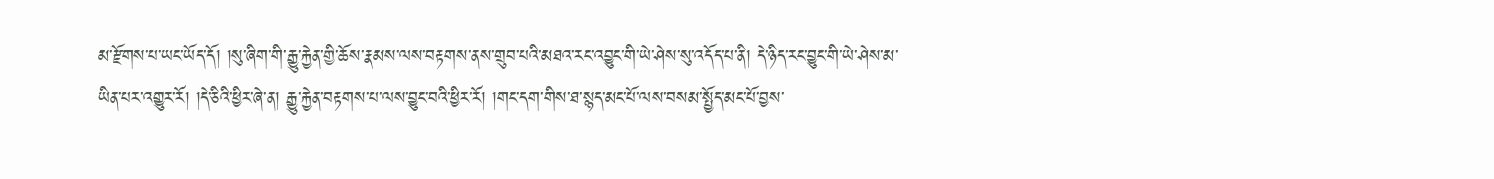མ་རྫོགས་པ་ཡང་ཡོད་དོ། །སུ་ཞིག་གི་རྒྱུ་རྐྱེན་གྱི་ཆོས་རྣམས་ལས་བརྟགས་ནས་གྲུབ་པའི་མཐའ་རང་འབྱུང་གི་ཡེ་ཤེས་སུ་འདོད་པ་ནི། དེ་ཉིད་རང་བྱུང་གི་ཡེ་ཤེས་མ་ཡིན་པར་འགྱུར་རོ། །དེ་ཅིའི་ཕྱིར་ཞེ་ན། རྒྱུ་རྐྱེན་བརྟགས་པ་ལས་བྱུང་བའི་ཕྱིར་རོ། །གང་དག་གིས་ཐ་སྙད་མང་པོ་ལས་བསམ་སྤྱོད་མང་པོ་བྱས་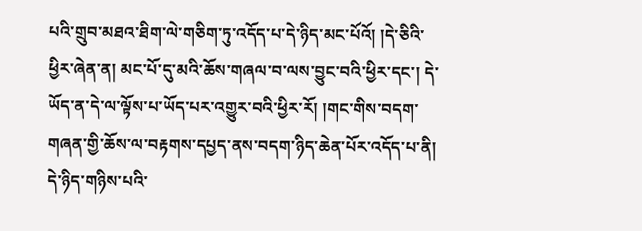པའི་གྲུབ་མཐའ་ཐིག་ལེ་གཅིག་ཏུ་འདོད་པ་དེ་ཉིད་མང་པོའོ། །དེ་ཅིའི་ཕྱིར་ཞེན་ན། མང་པོ་དུ་མའི་ཆོས་གཞལ་བ་ལས་བྱུང་བའི་ཕྱིར་དང་། དེ་ཡོད་ན་དེ་ལ་ལྟོས་པ་ཡོད་པར་འགྱུར་བའི་ཕྱིར་རོ། །གང་གིས་བདག་གཞན་གྱི་ཆོས་ལ་བརྟགས་དཔྱད་ནས་བདག་ཉིད་ཆེན་པོར་འདོད་པ་ནི། དེ་ཉིད་གཉིས་པའི་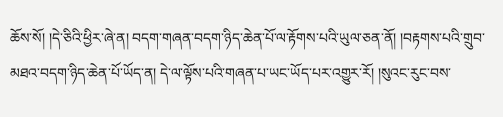ཆོས་སོ། །དེ་ཅིའི་ཕྱིར་ཞེ་ན། བདག་གཞན་བདག་ཉིད་ཆེན་པོ་ལ་རྟོགས་པའི་ཡུལ་ཅན་ནོ། །བརྟགས་པའི་གྲུབ་མཐའ་བདག་ཉིད་ཆེན་པོ་ཡོད་ན། དེ་ལ་ལྟོས་པའི་གཞན་པ་ཡང་ཡོད་པར་འགྱུར་རོ། །སུའང་རུང་བས་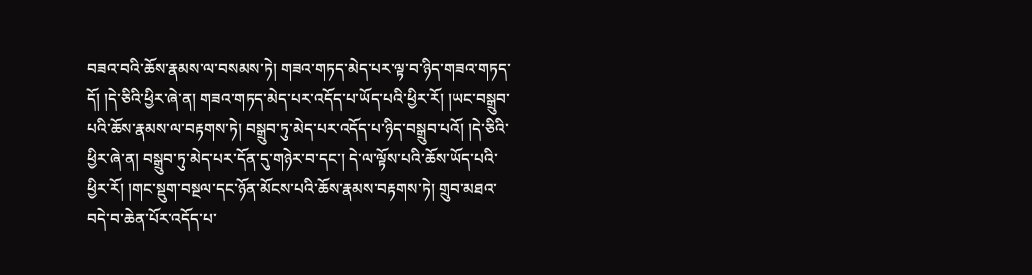བཟའ་བའི་ཆོས་རྣམས་ལ་བསམས་ཏེ། གཟའ་གཏད་མེད་པར་ལྟ་བ་ཉིད་གཟའ་གཏད་དོ། །དེ་ཅིའི་ཕྱིར་ཞེ་ན། གཟའ་གཏད་མེད་པར་འདོད་པ་ཡོད་པའི་ཕྱིར་རོ། །ཡང་བསྒྲུབ་པའི་ཆོས་རྣམས་ལ་བརྟགས་ཏེ། བསྒྲུབ་ཏུ་མེད་པར་འདོད་པ་ཉིད་བསྒྲུབ་པའོ། །དེ་ཅིའི་ཕྱིར་ཞེ་ན། བསྒྲུབ་ཏུ་མེད་པར་དོན་དུ་གཉེར་བ་དང་། དེ་ལ་ལྟོས་པའི་ཆོས་ཡོད་པའི་ཕྱིར་རོ། །གང་སྡུག་བསྔལ་དང་ཉོན་མོངས་པའི་ཆོས་རྣམས་བརྟགས་ཏེ། གྲུབ་མཐའ་བདེ་བ་ཆེན་པོར་འདོད་པ་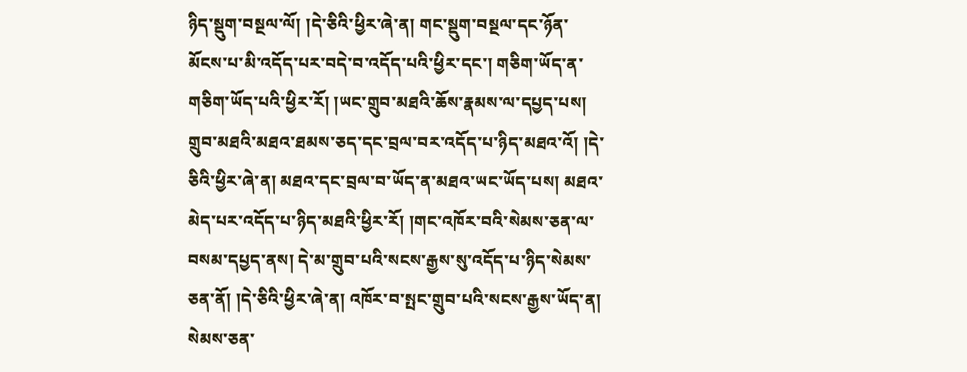ཉིད་སྡུག་བསྔལ་ལོ། །དེ་ཅིའི་ཕྱིར་ཞེ་ན། གང་སྡུག་བསྔལ་དང་ཉོན་མོངས་པ་མི་འདོད་པར་བདེ་བ་འདོད་པའི་ཕྱིར་དང་། གཅིག་ཡོད་ན་གཅིག་ཡོད་པའི་ཕྱིར་རོ། །ཡང་གྲུབ་མཐའི་ཆོས་རྣམས་ལ་དཔྱད་པས། གྲུབ་མཐའི་མཐའ་ཐམས་ཅད་དང་བྲལ་བར་འདོད་པ་ཉིད་མཐའ་འོ། །དེ་ཅིའི་ཕྱིར་ཞེ་ན། མཐའ་དང་བྲལ་བ་ཡོད་ན་མཐའ་ཡང་ཡོད་པས། མཐའ་མེད་པར་འདོད་པ་ཉིད་མཐའི་ཕྱིར་རོ། །གང་འཁོར་བའི་སེམས་ཅན་ལ་བསམ་དཔྱད་ནས། དེ་མ་གྲུབ་པའི་སངས་རྒྱས་སུ་འདོད་པ་ཉིད་སེམས་ཅན་ནོ། །དེ་ཅིའི་ཕྱིར་ཞེ་ན། འཁོར་བ་སྤང་གྲུབ་པའི་སངས་རྒྱས་ཡོད་ན། སེམས་ཅན་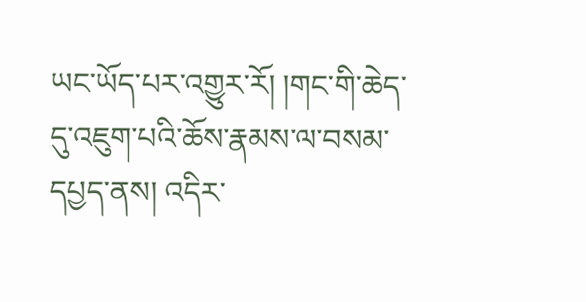ཡང་ཡོད་པར་འགྱུར་རོ། །གང་གི་ཆེད་དུ་འཇུག་པའི་ཆོས་རྣམས་ལ་བསམ་དཔྱད་ནས། འདིར་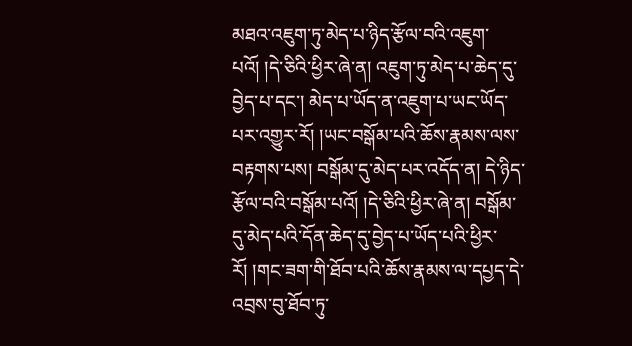མཐའ་འཇུག་ཏུ་མེད་པ་ཉིད་རྩོལ་བའི་འཇུག་པའོ། །དེ་ཅིའི་ཕྱིར་ཞེ་ན། འཇུག་ཏུ་མེད་པ་ཆེད་དུ་བྱེད་པ་དང་། མེད་པ་ཡོད་ན་འཇུག་པ་ཡང་ཡོད་པར་འགྱུར་རོ། །ཡང་བསྒོམ་པའི་ཆོས་རྣམས་ལས་བརྟགས་པས། བསྒོམ་དུ་མེད་པར་འདོད་ན། དེ་ཉིད་རྩོལ་བའི་བསྒོམ་པའོ། །དེ་ཅིའི་ཕྱིར་ཞེ་ན། བསྒོམ་དུ་མེད་པའི་དོན་ཆེད་དུ་བྱེད་པ་ཡོད་པའི་ཕྱིར་རོ། །གང་ཟག་གི་ཐོབ་པའི་ཆོས་རྣམས་ལ་དཔྱད་དེ་འབྲས་བུ་ཐོབ་ཏུ་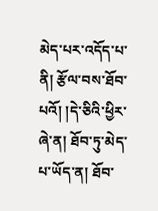མེད་པར་འདོད་པ་ནི། རྩོལ་བས་ཐོབ་པའོ། །དེ་ཅིའི་ཕྱིར་ཞེ་ན། ཐོབ་ཏུ་མེད་པ་ཡོད་ན། ཐོབ་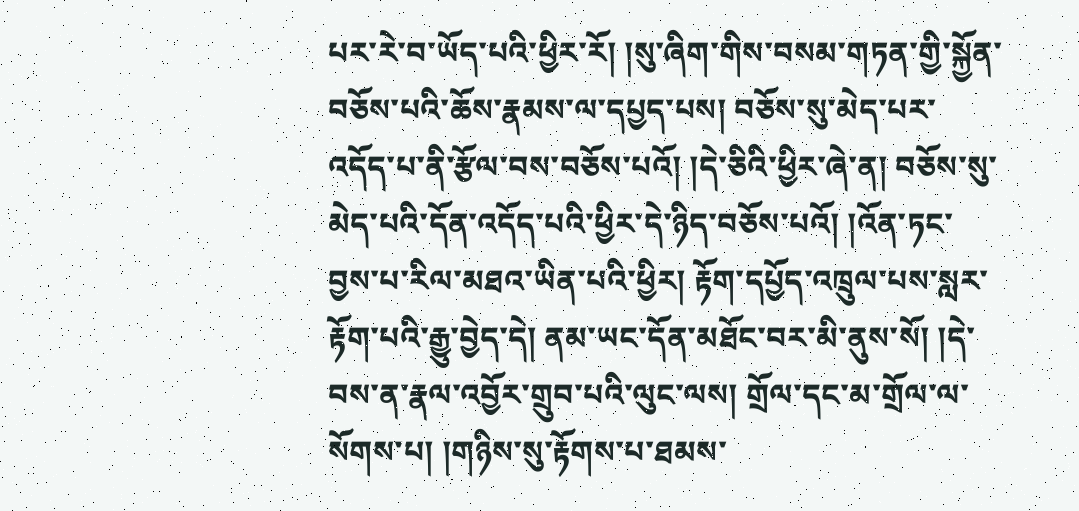པར་རེ་བ་ཡོད་པའི་ཕྱིར་རོ། །སུ་ཞིག་གིས་བསམ་གཏན་གྱི་སྐྱོན་བཅོས་པའི་ཆོས་རྣམས་ལ་དཔྱད་པས། བཅོས་སུ་མེད་པར་འདོད་པ་ནི་རྩོལ་བས་བཅོས་པའོ། །དེ་ཅིའི་ཕྱིར་ཞེ་ན། བཅོས་སུ་མེད་པའི་དོན་འདོད་པའི་ཕྱིར་དེ་ཉིད་བཅོས་པའོ། །འོན་ཏང་བྱས་པ་རིལ་མཐའ་ཡིན་པའི་ཕྱིར། རྟོག་དཔྱོད་འཁྲུལ་པས་སླར་རྟོག་པའི་རྒྱུ་བྱེད་དེ། ནམ་ཡང་དོན་མཐོང་བར་མི་ནུས་སོ། །དེ་བས་ན་རྣལ་འབྱོར་གྲུབ་པའི་ལུང་ལས། གྲོལ་དང་མ་གྲོལ་ལ་སོགས་པ། །གཉིས་སུ་རྟོགས་པ་ཐམས་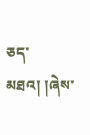ཅད་མཐའ། །ཞེས་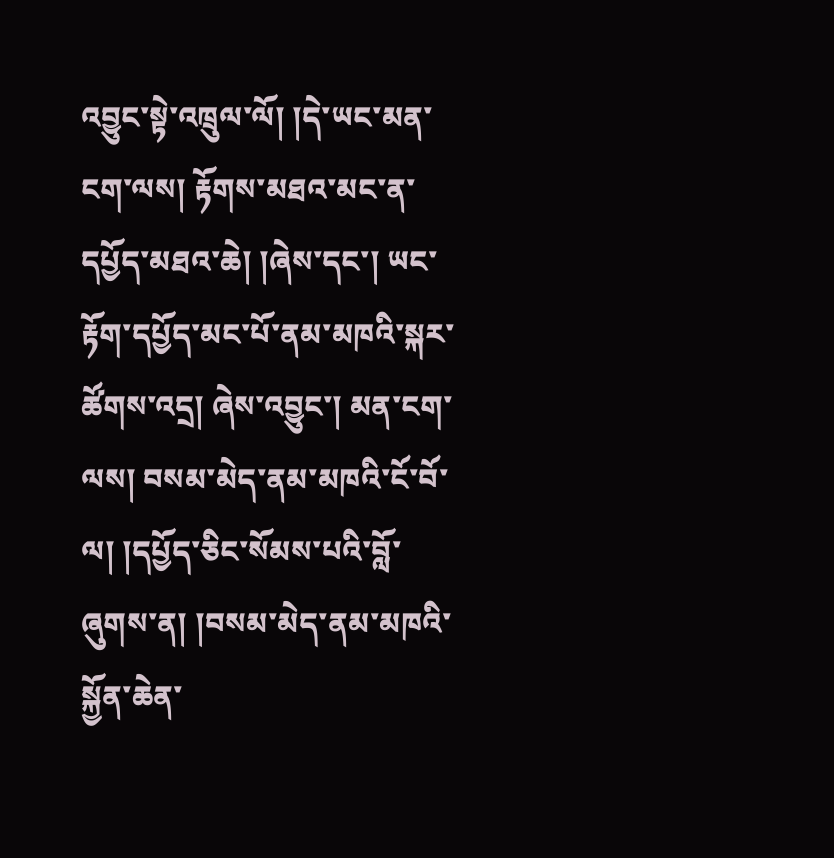འབྱུང་སྟེ་འཁྲུལ་ལོ། །དེ་ཡང་མན་ངག་ལས། རྟོགས་མཐའ་མང་ན་དཔྱོད་མཐའ་ཆེ། །ཞེས་དང་། ཡང་རྟོག་དཔྱོད་མང་པོ་ནམ་མཁའི་སྐར་ཚོགས་འདྲ། ཞེས་འབྱུང་། མན་ངག་ལས། བསམ་མེད་ནམ་མཁའི་ངོ་བོ་ལ། །དཔྱོད་ཅིང་སོམས་པའི་བློ་ཞུགས་ན། །བསམ་མེད་ནམ་མཁའི་སྐྱོན་ཆེན་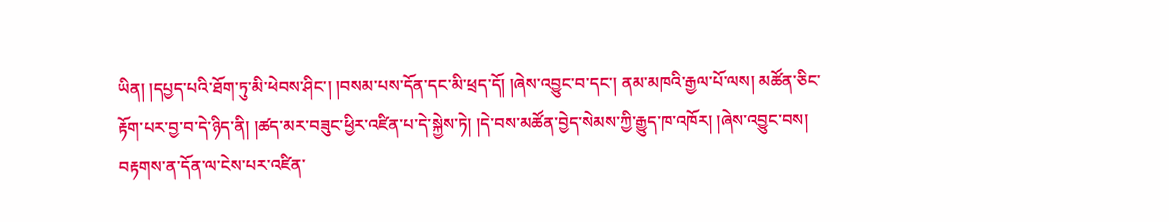ཡིན། །དཔྱད་པའི་ཐོག་ཏུ་མི་ཕེབས་ཤིང་། །བསམ་པས་དོན་དང་མི་ཕྲད་དོ། །ཞེས་འབྱུང་བ་དང་། ནམ་མཁའི་རྒྱལ་པོ་ལས། མཚོན་ཅིང་རྟོག་པར་བྱ་བ་དེ་ཉིད་ནི། །ཚད་མར་བཟུང་ཕྱིར་འཛིན་པ་དེ་སྐྱེས་ཏེ། །དེ་བས་མཚོན་བྱེད་སེམས་ཀྱི་རྒྱུད་ཁ་འཁོར། །ཞེས་འབྱུང་བས། བརྟགས་ན་དོན་ལ་ངེས་པར་འཛིན་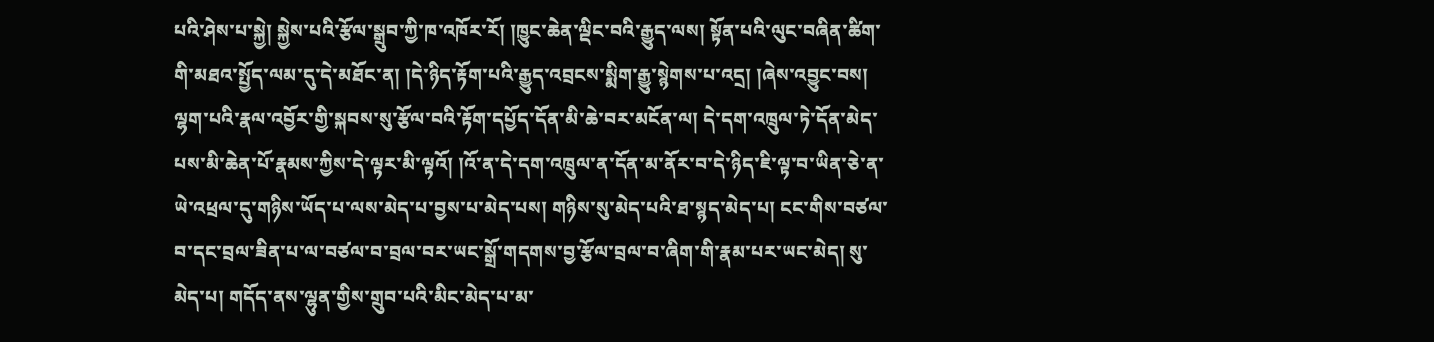པའི་ཤེས་པ་སྐྱེ། སྐྱེས་པའི་རྩོལ་སྒྲུབ་ཀྱི་ཁ་འཁོར་རོ། །ཁྱུང་ཆེན་ལྡིང་བའི་རྒྱུད་ལས། སྟོན་པའི་ལུང་བཞིན་ཚིག་གི་མཐའ་སྤྱོད་ལམ་དུ་དེ་མཐོང་ན། །དེ་ཉིད་རྟོག་པའི་རྒྱུད་འབྲངས་སྨིག་རྒྱུ་སྙེགས་པ་འདྲ། །ཞེས་འབྱུང་བས། ལྷག་པའི་རྣལ་འབྱོར་གྱི་སྐབས་སུ་རྩོལ་བའི་རྟོག་དཔྱོད་དོན་མི་ཆེ་བར་མངོན་ལ། དེ་དག་འཁྲུལ་ཏེ་དོན་མེད་པས་མི་ཆེན་པོ་རྣམས་ཀྱིས་དེ་ལྟར་མི་ལྟའོ། །འོ་ན་དེ་དག་འཁྲུལ་ན་དོན་མ་ནོར་བ་དེ་ཉིད་ཇི་ལྟ་བ་ཡིན་ཅེ་ན་ཡེ་འཕྲལ་དུ་གཉིས་ཡོད་པ་ལས་མེད་པ་བྱས་པ་མེད་པས། གཉིས་སུ་མེད་པའི་ཐ་སྙད་མེད་པ། ངང་གིས་བཙལ་བ་དང་བྲལ་ཟིན་པ་ལ་བཙལ་བ་བྲལ་བར་ཡང་སྒྲོ་གདགས་བྱ་རྩོལ་བྲལ་བ་ཞིག་གི་རྣམ་པར་ཡང་མེད། སུ་མེད་པ། གདོད་ནས་ལྷུན་གྱིས་གྲུབ་པའི་མིང་མེད་པ་མ་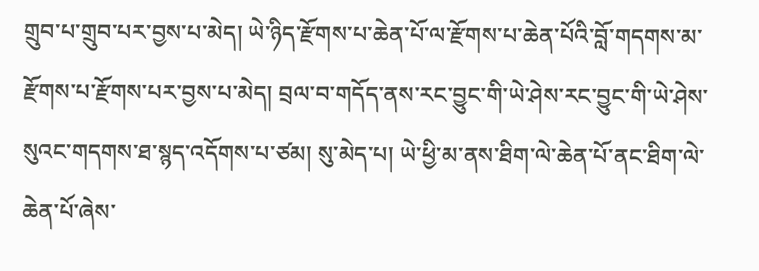གྲུབ་པ་གྲུབ་པར་བྱས་པ་མེད། ཡེ་ཉིད་རྫོགས་པ་ཆེན་པོ་ལ་རྫོགས་པ་ཆེན་པོའི་བློ་གདགས་མ་རྫོགས་པ་རྫོགས་པར་བྱས་པ་མེད། བྲལ་བ་གདོད་ནས་རང་བྱུང་གི་ཡེ་ཤེས་རང་བྱུང་གི་ཡེ་ཤེས་སུའང་གདགས་ཐ་སྙད་འདོགས་པ་ཙམ། སུ་མེད་པ། ཡེ་ཕྱི་མ་ནས་ཐིག་ལེ་ཆེན་པོ་ནང་ཐིག་ལེ་ཆེན་པོ་ཞེས་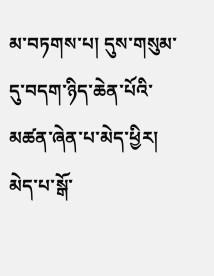མ་བཏགས་པ། དུས་གསུམ་དུ་བདག་ཉིད་ཆེན་པོའི་མཚན་ཞེན་པ་མེད་ཕྱིར། མེད་པ་སྒོ་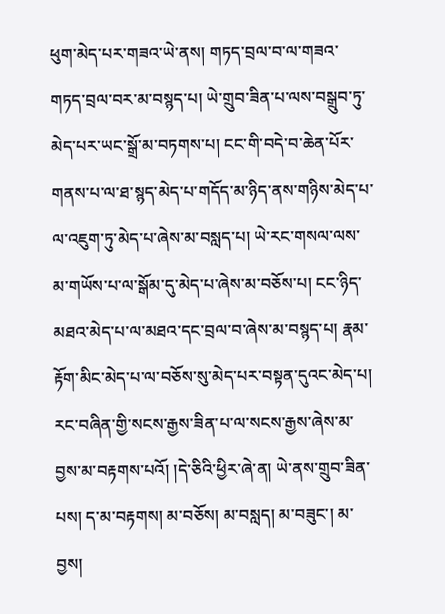ཕུག་མེད་པར་གཟའ་ཡེ་ནས། གཏད་བྲལ་བ་ལ་གཟའ་གཏད་བྲལ་བར་མ་བསྙད་པ། ཡེ་གྲུབ་ཟིན་པ་ལས་བསྒྲུབ་ཏུ་མེད་པར་ཡང་སྒྲོ་མ་བཏགས་པ། ངང་གི་བདེ་བ་ཆེན་པོར་གནས་པ་ལ་ཐ་སྙད་མེད་པ་གདོད་མ་ཉིད་ནས་གཉིས་མེད་པ་ལ་འཇུག་ཏུ་མེད་པ་ཞེས་མ་བསླད་པ། ཡེ་རང་གསལ་ལས་མ་གཡོས་པ་ལ་སྒོམ་དུ་མེད་པ་ཞེས་མ་བཅོས་པ། ངང་ཉིད་མཐའ་མེད་པ་ལ་མཐའ་དང་བྲལ་བ་ཞེས་མ་བསྙད་པ། རྣམ་རྟོག་མིང་མེད་པ་ལ་བཅོས་སུ་མེད་པར་བསྟན་དུའང་མེད་པ། རང་བཞིན་གྱི་སངས་རྒྱས་ཟིན་པ་ལ་སངས་རྒྱས་ཞེས་མ་བྱས་མ་བརྟགས་པའོ། །དེ་ཅིའི་ཕྱིར་ཞེ་ན། ཡེ་ནས་གྲུབ་ཟིན་པས། ད་མ་བརྟགས། མ་བཅོས། མ་བསླད། མ་བཟུང་། མ་བྱས།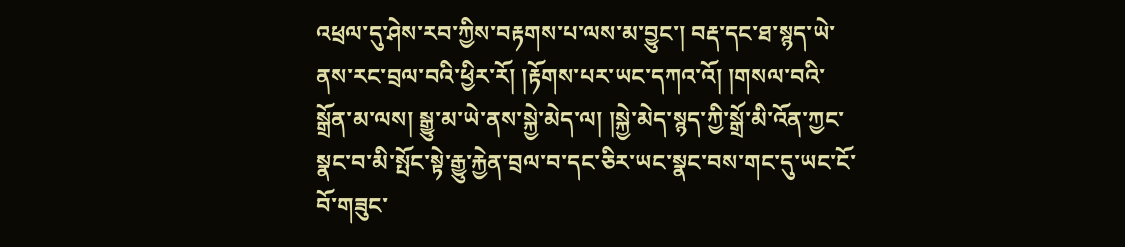འཕྲལ་དུ་ཤེས་རབ་ཀྱིས་བརྟགས་པ་ལས་མ་བྱུང་། བརྡ་དང་ཐ་སྙད་ཡེ་ནས་རང་བྲལ་བའི་ཕྱིར་རོ། །རྟོགས་པར་ཡང་དཀའ་འོ། །གསལ་བའི་སྒྲོན་མ་ལས། སྒྱུ་མ་ཡེ་ནས་སྐྱེ་མེད་ལ། །སྐྱེ་མེད་སྙད་ཀྱི་སྒྲོ་མི་འོན་ཀྱང་སྣང་བ་མི་སྤོང་སྟེ་རྒྱུ་རྐྱེན་བྲལ་བ་དང་ཅིར་ཡང་སྣང་བས་གང་དུ་ཡང་ངོ་བོ་གཟུང་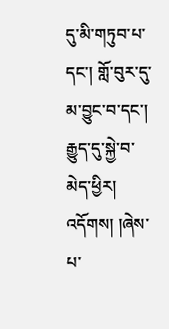དུ་མི་གཏུབ་པ་དང་། གློ་བུར་དུ་མ་བྱུང་བ་དང་། རྒྱུད་དུ་སྐྱེ་བ་མེད་ཕྱིར། འདོགས། །ཞེས་པ་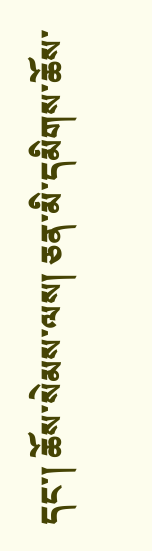དང་། ཆོས་སེམས་ལས། ཅན་མི་དམིགས་ཆོས་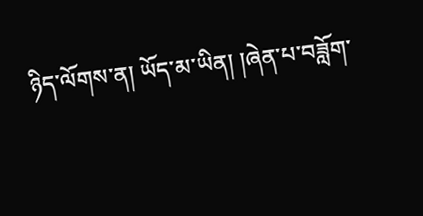ཉིད་ལོགས་ན། ཡོད་མ་ཡིན། །ཞེན་པ་བཟློག་